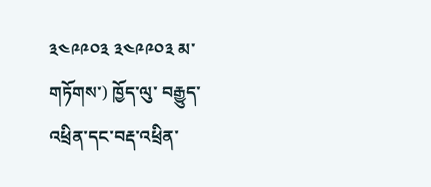༣༤༩༩༠༣ ༣༤༩༩༠༣ མ་གཏོགས་) ཁྱོད་ལུ་ བརྒྱུད་འཕྲིན་དང་བརྡ་འཕྲིན་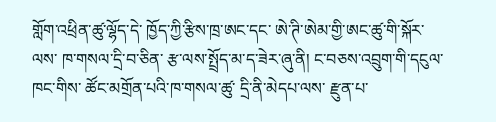གློག་འཕྲིན་ཚུ་ལྷོད་དེ་ ཁྱོད་ཀྱི་རྩིས་ཁྲ་ཨང་དང་ ཨེ་ཊི་ཨེམ་གྱི་ཨང་ཚུ་གི་སྐོར་ལས་ ཁ་གསལ་དྲི་བ་ཅིན་ རྩ་ལས་སྤྲོད་མ་ད་ཟེར་ཞུ་ནི། ང་བཅས་འབྲུག་གི་དངུལ་ཁང་གིས་ ཚོང་མགྲོན་པའི་ཁ་གསལ་ཚུ་ དྲི་ནི་མེདཔ་ལས་ རྫུན་པ་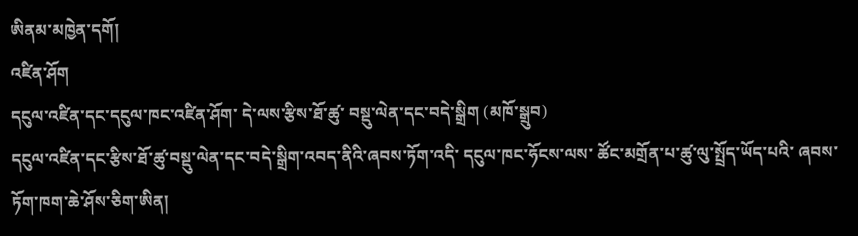ཨིནམ་མཁྱེན་དགོ།
འཛིན་ཤོག
དངུལ་འཛིན་དང་དངུལ་ཁང་འཛིན་ཤོག་ དེ་ལས་རྩིས་ཐོ་ཚུ་ བསྡུ་ལེན་དང་བདེ་སྒྲིག (མཁོ་སྒྲུབ)
དངུལ་འཛིན་དང་རྩིས་ཐོ་ཚུ་བསྡུ་ལེན་དང་བདེ་སྒྲིག་འབད་ནིའི་ཞབས་ཏོག་འདི་ དངུལ་ཁང་ཧོངས་ལས་ ཚོང་མགྲོན་པ་ཚུ་ལུ་སྤྲོད་ཡོད་པའི་ ཞབས་ཏོག་ཁག་ཆེ་ཤོས་ཅིག་ཨིན།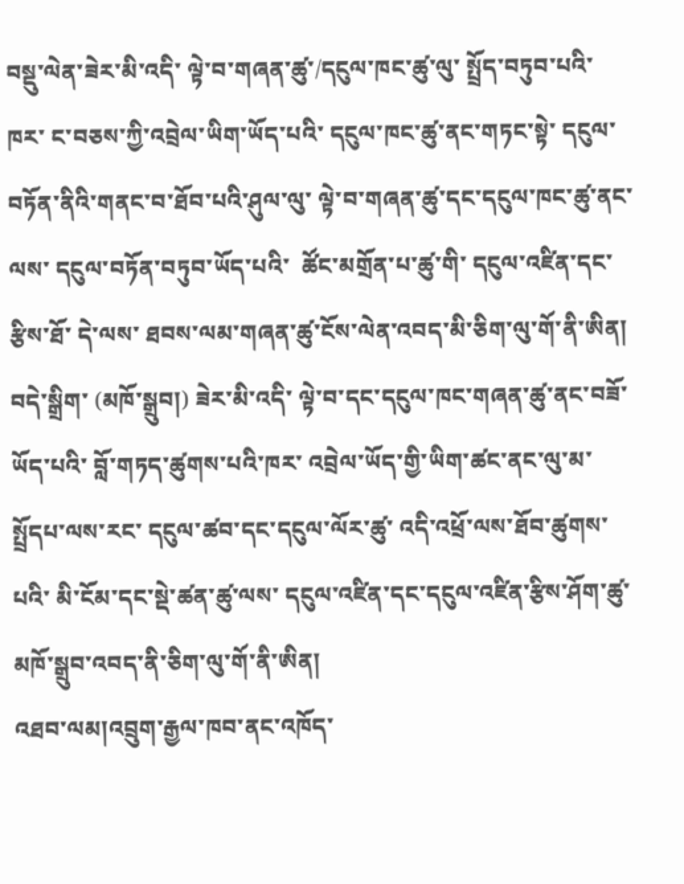བསྡུ་ལེན་ཟེར་མི་འདི་ ལྟེ་བ་གཞན་ཚུ་/དངུལ་ཁང་ཚུ་ལུ་ སྤྲོད་བཏུབ་པའི་ཁར་ ང་བཅས་ཀྱི་འབྲེལ་ཡིག་ཡོད་པའི་ དངུལ་ཁང་ཚུ་ནང་གཏང་སྟེ་ དངུལ་བཏོན་ནིའི་གནང་བ་ཐོབ་པའི་ཤུལ་ལུ་ ལྟེ་བ་གཞན་ཚུ་དང་དངུལ་ཁང་ཚུ་ནང་ལས་ དངུལ་བཏོན་བཏུབ་ཡོད་པའི་  ཚོང་མགྲོན་པ་ཚུ་གི་ དངུལ་འཛིན་དང་རྩིས་ཐོ་ དེ་ལས་ ཐབས་ལམ་གཞན་ཚུ་ངོས་ལེན་འབད་མི་ཅིག་ལུ་གོ་ནི་ཨིན།
བདེ་སྒྲིག་ (མཁོ་སྒྲུབ།) ཟེར་མི་འདི་ ལྟེ་བ་དང་དངུལ་ཁང་གཞན་ཚུ་ནང་བཟོ་ཡོད་པའི་ བློ་གཏད་ཚུགས་པའི་ཁར་ འབྲེལ་ཡོད་གྱི་ཡིག་ཚང་ནང་ལུ་མ་སྤྲོདཔ་ལས་རང་ དངུལ་ཚབ་དང་དངུལ་ལོར་ཚུ་ འདི་འཕྲོ་ལས་ཐོབ་ཚུགས་པའི་ མི་ངོམ་དང་སྡེ་ཚན་ཚུ་ལས་ དངུལ་འཛིན་དང་དངུལ་འཛིན་རྩིས་ཤོག་ཚུ་མཁོ་སྒྲུབ་འབད་ནི་ཅིག་ལུ་གོ་ནི་ཨིན།
འཐབ་ལམ།འབྲུག་རྒྱལ་ཁབ་ནང་འཁོད་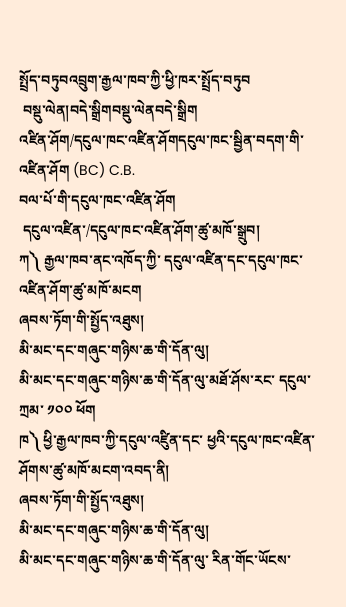སྤྲོད་བཏུབའབྲུག་རྒྱལ་ཁབ་ཀྱི་ཕྱི་ཁར་སྤྲོད་བཏུབ
 བསྡུ་ལེན།བདེ་སྒྲིགབསྡུ་ལེནབདེ་སྒྲིག
འཛིན་ཤོག/དངུལ་ཁང་འཛིན་ཤོགདངུལ་ཁང་སྦྱིན་བདག་གི་འཛིན་ཤོག (BC) C.B.
བལ་པོ་གི་དངུལ་ཁང་འཛིན་ཤོག
 དངུལ་འཛིན་/དངུལ་ཁང་འཛིན་ཤོག་ཚུ་མཁོ་སྒྲུབ།
ཀ༽ རྒྱལ་ཁབ་ནང་འཁོད་ཀྱི་ དངུལ་འཛིན་དང་དངུལ་ཁང་འཛིན་ཤོག་ཚུ་མཁོ་མངག
ཞབས་ཏོག་གི་སྤྱོད་འཐུས།
མི་མང་དང་གཞུང་གཉིས་ཆ་གི་དོན་ལུ།
མི་མང་དང་གཞུང་གཉིས་ཆ་གི་དོན་ལུ་མཐོ་ཤོས་རང་ དངུལ་ཀྲམ་ ༡༠༠ ཕོག
ཁ༽ ཕྱི་རྒྱལ་ཁབ་ཀྱི་དངུལ་འཛིུན་དང་ ཕྱའི་དངུལ་ཁང་འཛིན་ཤོགས་ཚུ་མཁོ་མངག་འབད་ནི།
ཞབས་ཏོག་གི་སྤྱོད་འཐུས།
མི་མང་དང་གཞུང་གཉིས་ཆ་གི་དོན་ལུ།
མི་མང་དང་གཞུང་གཉིས་ཆ་གི་དོན་ལུ་ རིན་གོང་ཡོངས་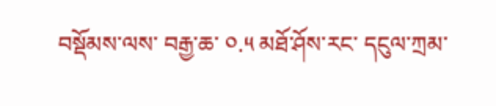བསྡོམས་ལས་ བརྒྱ་ཆ་ ༠.༥ མཐོ་ཤོས་རང་ དངུལ་ཀྲམ་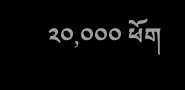༢༠,༠༠༠ ཕོག